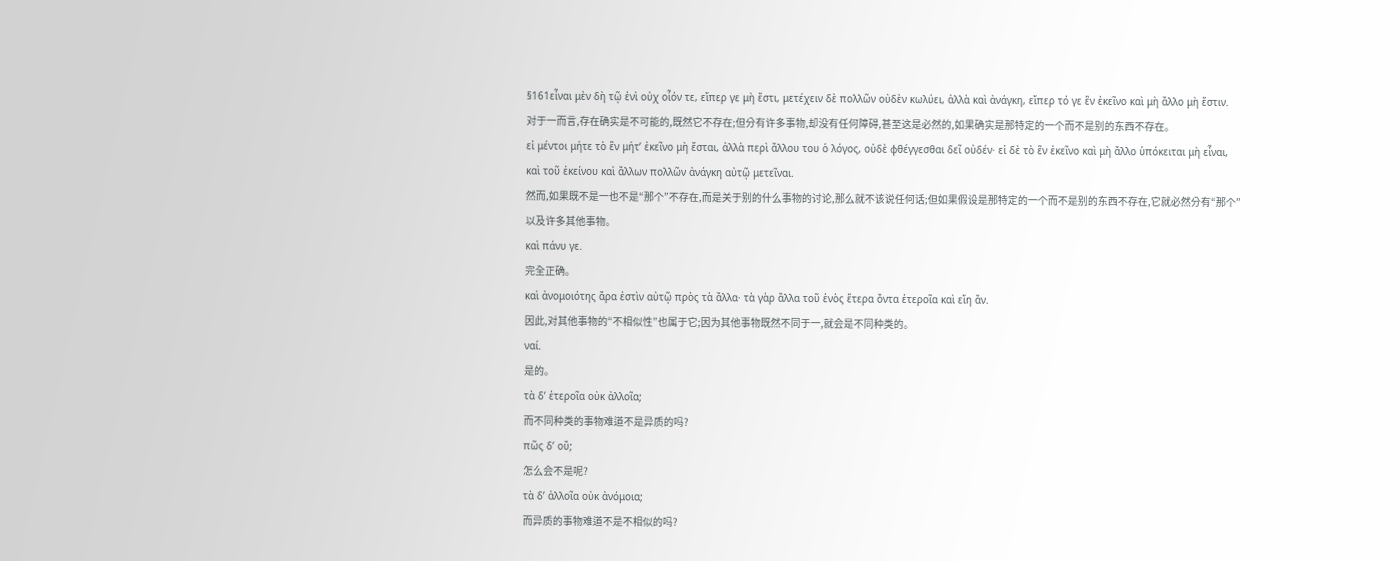§161εἶναι μὲν δὴ τῷ ἑνὶ οὐχ οἷόν τε, εἴπερ γε μὴ ἔστι, μετέχειν δὲ πολλῶν οὐδὲν κωλύει, ἀλλὰ καὶ ἀνάγκη, εἴπερ τό γε ἓν ἐκεῖνο καὶ μὴ ἄλλο μὴ ἔστιν.
对于一而言,存在确实是不可能的,既然它不存在;但分有许多事物,却没有任何障碍,甚至这是必然的,如果确实是那特定的一个而不是别的东西不存在。
εἰ μέντοι μήτε τὸ ἓν μήτʼ ἐκεῖνο μὴ ἔσται, ἀλλὰ περὶ ἄλλου του ὁ λόγος, οὐδὲ φθέγγεσθαι δεῖ οὐδέν· εἰ δὲ τὸ ἓν ἐκεῖνο καὶ μὴ ἄλλο ὑπόκειται μὴ εἶναι, καὶ τοῦ ἐκείνου καὶ ἄλλων πολλῶν ἀνάγκη αὐτῷ μετεῖναι.
然而,如果既不是一也不是“那个”不存在,而是关于别的什么事物的讨论,那么就不该说任何话;但如果假设是那特定的一个而不是别的东西不存在,它就必然分有“那个”以及许多其他事物。
καὶ πάνυ γε.
完全正确。
καὶ ἀνομοιότης ἄρα ἐστὶν αὐτῷ πρὸς τὰ ἄλλα· τὰ γὰρ ἄλλα τοῦ ἑνὸς ἕτερα ὄντα ἑτεροῖα καὶ εἴη ἄν.
因此,对其他事物的“不相似性”也属于它;因为其他事物既然不同于一,就会是不同种类的。
ναί.
是的。
τὰ δʼ ἑτεροῖα οὐκ ἀλλοῖα;
而不同种类的事物难道不是异质的吗?
πῶς δʼ οὔ;
怎么会不是呢?
τὰ δʼ ἀλλοῖα οὐκ ἀνόμοια;
而异质的事物难道不是不相似的吗?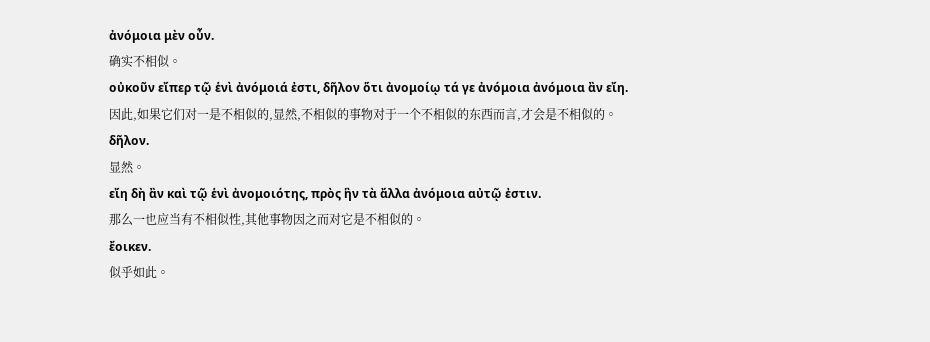ἀνόμοια μὲν οὖν.
确实不相似。
οὐκοῦν εἴπερ τῷ ἑνὶ ἀνόμοιά ἐστι, δῆλον ὅτι ἀνομοίῳ τά γε ἀνόμοια ἀνόμοια ἂν εἴη.
因此,如果它们对一是不相似的,显然,不相似的事物对于一个不相似的东西而言,才会是不相似的。
δῆλον.
显然。
εἴη δὴ ἂν καὶ τῷ ἑνὶ ἀνομοιότης, πρὸς ἣν τὰ ἄλλα ἀνόμοια αὐτῷ ἐστιν.
那么一也应当有不相似性,其他事物因之而对它是不相似的。
ἔοικεν.
似乎如此。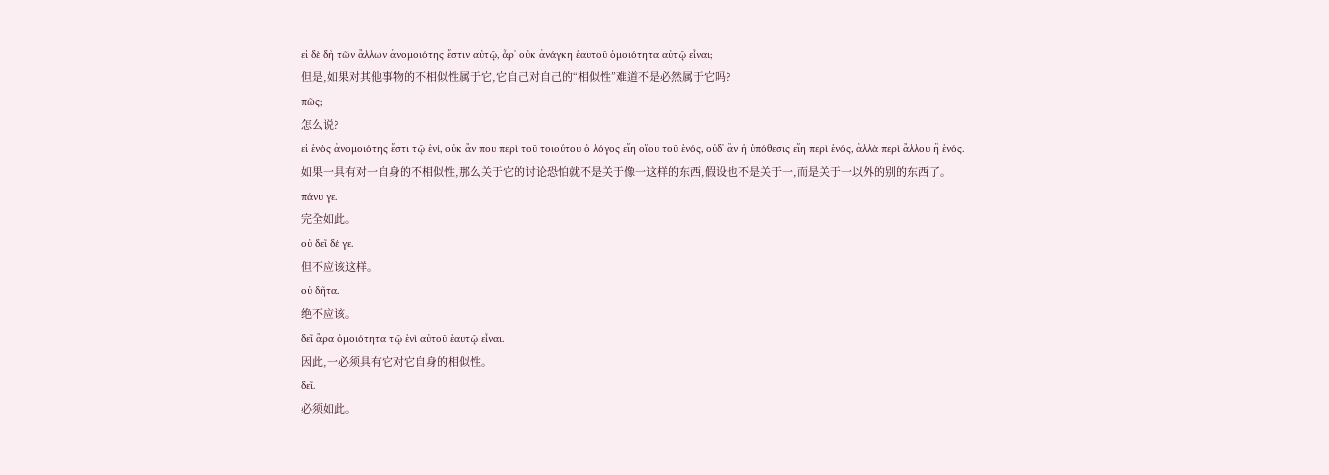εἰ δὲ δὴ τῶν ἄλλων ἀνομοιότης ἔστιν αὐτῷ, ἆρʼ οὐκ ἀνάγκη ἑαυτοῦ ὁμοιότητα αὐτῷ εἶναι;
但是,如果对其他事物的不相似性属于它,它自己对自己的“相似性”难道不是必然属于它吗?
πῶς;
怎么说?
εἰ ἑνὸς ἀνομοιότης ἔστι τῷ ἑνί, οὐκ ἄν που περὶ τοῦ τοιούτου ὁ λόγος εἴη οἵου τοῦ ἑνός, οὐδʼ ἂν ἡ ὑπόθεσις εἴη περὶ ἑνός, ἀλλὰ περὶ ἄλλου ἢ ἑνός.
如果一具有对一自身的不相似性,那么关于它的讨论恐怕就不是关于像一这样的东西,假设也不是关于一,而是关于一以外的别的东西了。
πάνυ γε.
完全如此。
οὐ δεῖ δέ γε.
但不应该这样。
οὐ δῆτα.
绝不应该。
δεῖ ἄρα ὁμοιότητα τῷ ἑνὶ αὐτοῦ ἑαυτῷ εἶναι.
因此,一必须具有它对它自身的相似性。
δεῖ.
必须如此。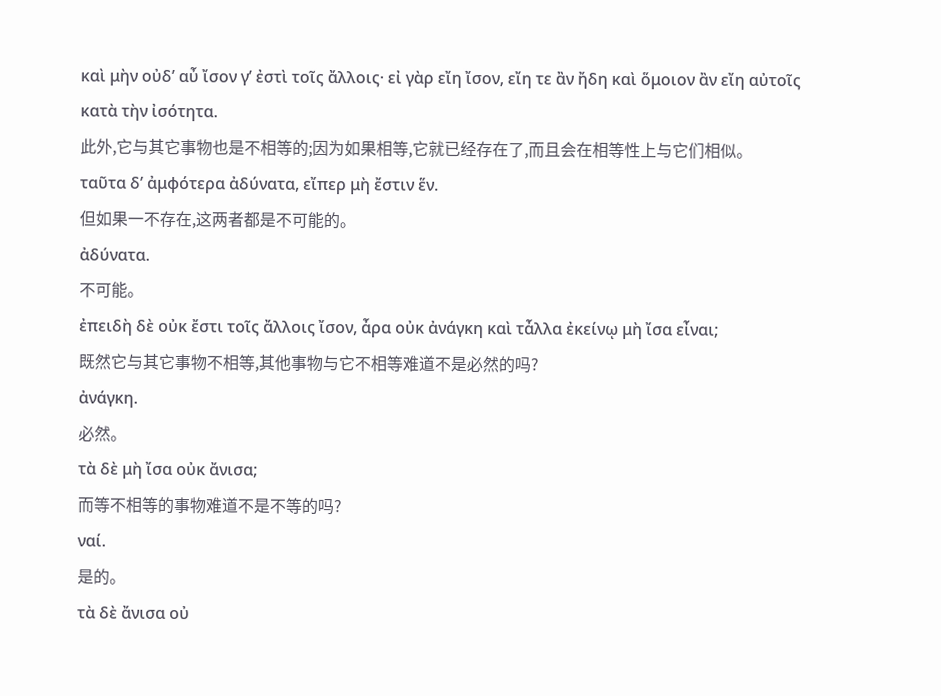καὶ μὴν οὐδʼ αὖ ἴσον γʼ ἐστὶ τοῖς ἄλλοις· εἰ γὰρ εἴη ἴσον, εἴη τε ἂν ἤδη καὶ ὅμοιον ἂν εἴη αὐτοῖς κατὰ τὴν ἰσότητα.
此外,它与其它事物也是不相等的;因为如果相等,它就已经存在了,而且会在相等性上与它们相似。
ταῦτα δʼ ἀμφότερα ἀδύνατα, εἴπερ μὴ ἔστιν ἕν.
但如果一不存在,这两者都是不可能的。
ἀδύνατα.
不可能。
ἐπειδὴ δὲ οὐκ ἔστι τοῖς ἄλλοις ἴσον, ἆρα οὐκ ἀνάγκη καὶ τἆλλα ἐκείνῳ μὴ ἴσα εἶναι;
既然它与其它事物不相等,其他事物与它不相等难道不是必然的吗?
ἀνάγκη.
必然。
τὰ δὲ μὴ ἴσα οὐκ ἄνισα;
而等不相等的事物难道不是不等的吗?
ναί.
是的。
τὰ δὲ ἄνισα οὐ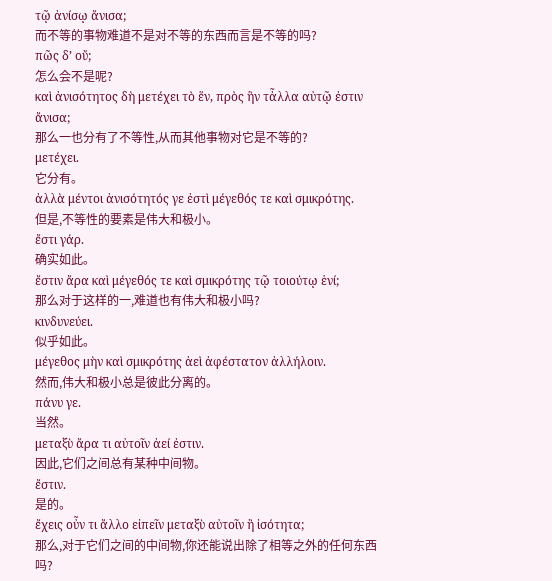τῷ ἀνίσῳ ἄνισα;
而不等的事物难道不是对不等的东西而言是不等的吗?
πῶς δʼ οὔ;
怎么会不是呢?
καὶ ἀνισότητος δὴ μετέχει τὸ ἕν, πρὸς ἣν τἆλλα αὐτῷ ἐστιν ἄνισα;
那么一也分有了不等性,从而其他事物对它是不等的?
μετέχει.
它分有。
ἀλλὰ μέντοι ἀνισότητός γε ἐστὶ μέγεθός τε καὶ σμικρότης.
但是,不等性的要素是伟大和极小。
ἔστι γάρ.
确实如此。
ἔστιν ἄρα καὶ μέγεθός τε καὶ σμικρότης τῷ τοιούτῳ ἑνί;
那么对于这样的一,难道也有伟大和极小吗?
κινδυνεύει.
似乎如此。
μέγεθος μὴν καὶ σμικρότης ἀεὶ ἀφέστατον ἀλλήλοιν.
然而,伟大和极小总是彼此分离的。
πάνυ γε.
当然。
μεταξὺ ἄρα τι αὐτοῖν ἀεί ἐστιν.
因此,它们之间总有某种中间物。
ἔστιν.
是的。
ἔχεις οὖν τι ἄλλο εἰπεῖν μεταξὺ αὐτοῖν ἢ ἰσότητα;
那么,对于它们之间的中间物,你还能说出除了相等之外的任何东西吗?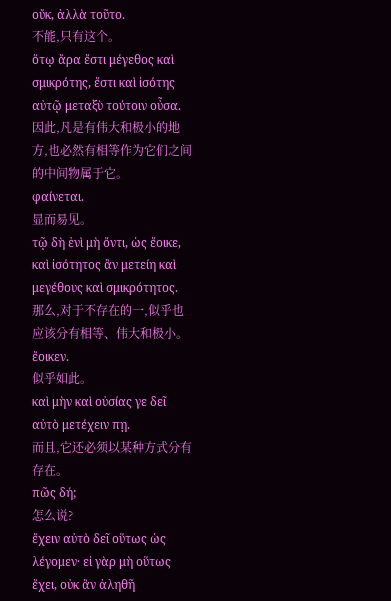οὔκ, ἀλλὰ τοῦτο.
不能,只有这个。
ὅτῳ ἄρα ἔστι μέγεθος καὶ σμικρότης, ἔστι καὶ ἰσότης αὐτῷ μεταξὺ τούτοιν οὖσα.
因此,凡是有伟大和极小的地方,也必然有相等作为它们之间的中间物属于它。
φαίνεται.
显而易见。
τῷ δὴ ἑνὶ μὴ ὄντι, ὡς ἔοικε, καὶ ἰσότητος ἂν μετείη καὶ μεγέθους καὶ σμικρότητος.
那么,对于不存在的一,似乎也应该分有相等、伟大和极小。
ἔοικεν.
似乎如此。
καὶ μὴν καὶ οὐσίας γε δεῖ αὐτὸ μετέχειν πῃ.
而且,它还必须以某种方式分有存在。
πῶς δή;
怎么说?
ἔχειν αὐτὸ δεῖ οὕτως ὡς λέγομεν· εἰ γὰρ μὴ οὕτως ἔχει, οὐκ ἂν ἀληθῆ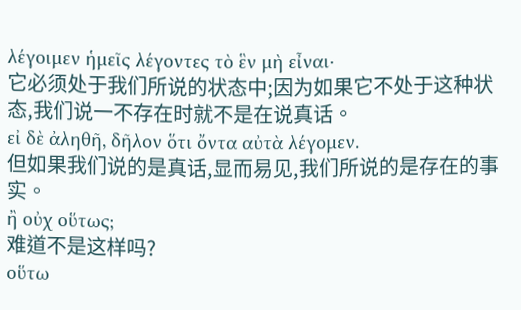λέγοιμεν ἡμεῖς λέγοντες τὸ ἓν μὴ εἶναι·
它必须处于我们所说的状态中;因为如果它不处于这种状态,我们说一不存在时就不是在说真话。
εἰ δὲ ἀληθῆ, δῆλον ὅτι ὄντα αὐτὰ λέγομεν.
但如果我们说的是真话,显而易见,我们所说的是存在的事实。
ἢ οὐχ οὕτως;
难道不是这样吗?
οὕτω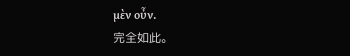μὲν οὖν.
完全如此。